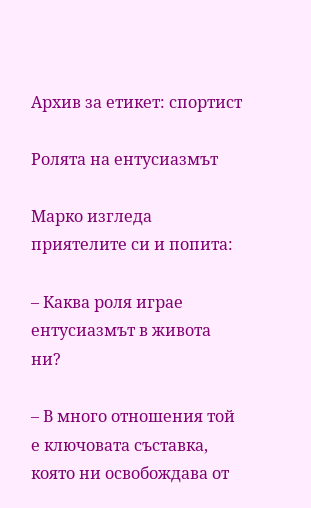Архив за етикет: спортист

Ролята на ентусиазмът

Марко изгледа приятелите си и попита:

– Каква роля играе ентусиазмът в живота ни?

– В много отношения той е ключовата съставка, която ни освобождава от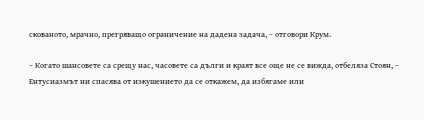скованото, мрачно, прегряващо ограничение на дадена задача, – отговори Крум.

– Когато шансовете са срещу нас, часовете са дълги и краят все още не се вижда, отбеляза Стоян, – Ентусиазмът ни спасява от изкушението да се откажем, да избягаме или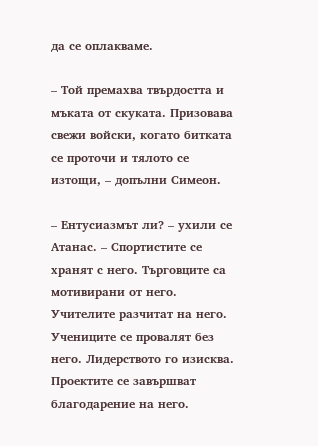да се оплакваме.

– Той премахва твърдостта и мъката от скуката. Призовава свежи войски, когато битката се проточи и тялото се изтощи, – допълни Симеон.

– Ентусиазмът ли? – ухили се Атанас. – Спортистите се хранят с него. Търговците са мотивирани от него. Учителите разчитат на него. Учениците се провалят без него. Лидерството го изисква. Проектите се завършват благодарение на него.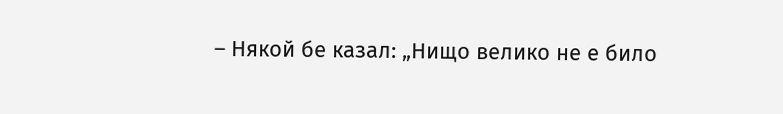– Някой бе казал: „Нищо велико не е било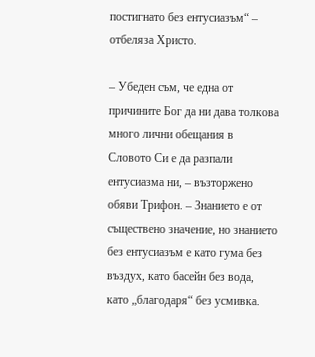постигнато без ентусиазъм“ – отбеляза Христо.

– Убеден съм, че една от причините Бог да ни дава толкова много лични обещания в Словото Си е да разпали ентусиазма ни, – възторжено обяви Трифон. – Знанието е от съществено значение, но знанието без ентусиазъм е като гума без въздух, като басейн без вода, като „благодаря“ без усмивка.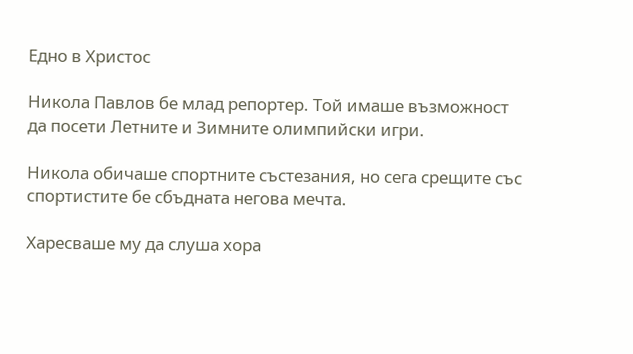Едно в Христос

Никола Павлов бе млад репортер. Той имаше възможност да посети Летните и Зимните олимпийски игри.

Никола обичаше спортните състезания, но сега срещите със спортистите бе сбъдната негова мечта.

Харесваше му да слуша хора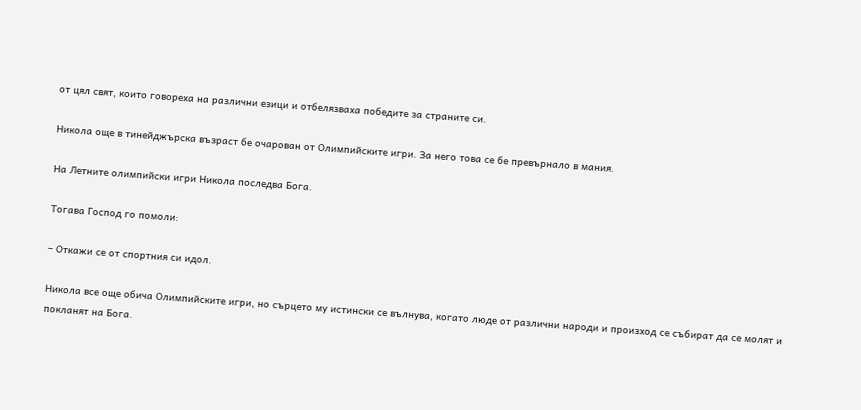от цял свят, които говореха на различни езици и отбелязваха победите за страните си.

Никола още в тинейджърска възраст бе очарован от Олимпийските игри. За него това се бе превърнало в мания.

На Летните олимпийски игри Никола последва Бога.

Тогава Господ го помоли:

– Откажи се от спортния си идол.

Никола все още обича Олимпийските игри, но сърцето му истински се вълнува, когато люде от различни народи и произход се събират да се молят и покланят на Бога.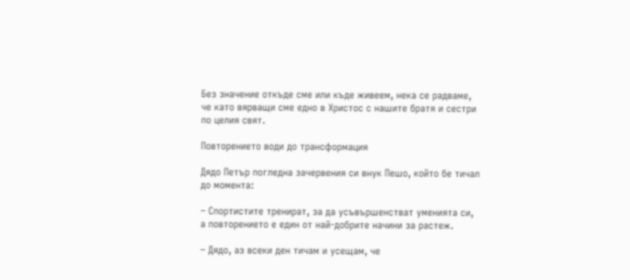Без значение откъде сме или къде живеем, нека се радваме, че като вярващи сме едно в Христос с нашите братя и сестри по целия свят.

Повторението води до трансформация

Дядо Петър погледна зачервения си внук Пешо, който бе тичал до момента:

– Спортистите тренират, за да усъвършенстват уменията си, а повторението е един от най-добрите начини за растеж.

– Дядо, аз всеки ден тичам и усещам, че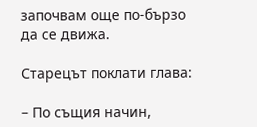започвам още по-бързо да се движа.

Старецът поклати глава:

– По същия начин,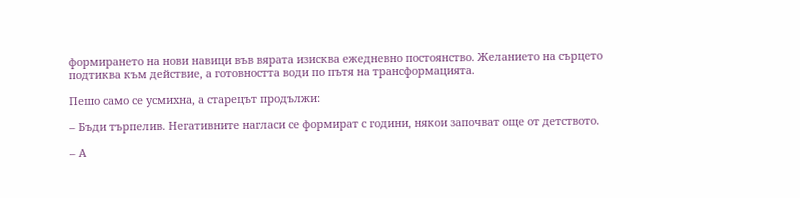формирането на нови навици във вярата изисква ежедневно постоянство. Желанието на сърцето подтиква към действие, а готовността води по пътя на трансформацията.

Пешо само се усмихна, а старецът продължи:

– Бъди търпелив. Негативните нагласи се формират с години, някои започват още от детството.

– А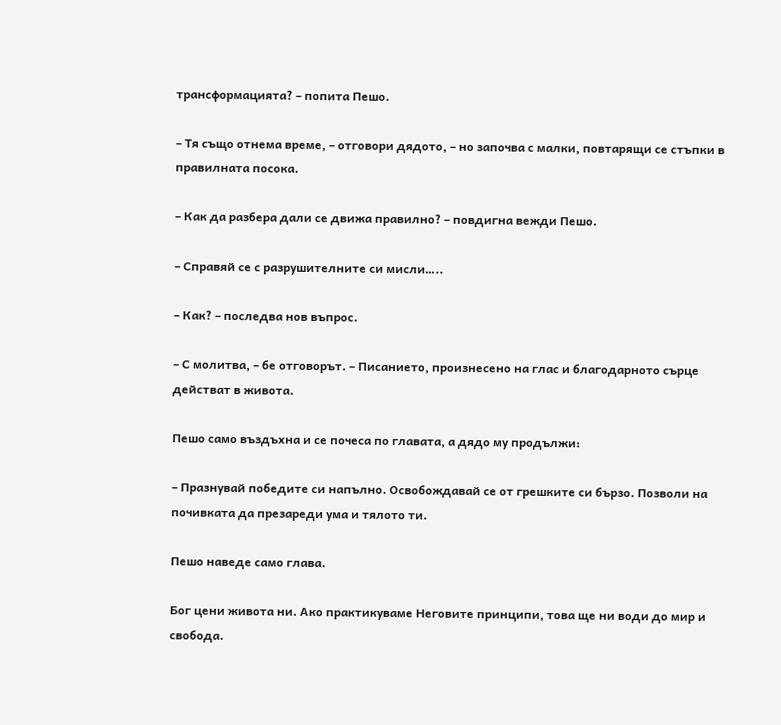трансформацията? – попита Пешо.

– Тя също отнема време, – отговори дядото, – но започва с малки, повтарящи се стъпки в правилната посока.

– Как да разбера дали се движа правилно? – повдигна вежди Пешо.

– Справяй се с разрушителните си мисли…..

– Как? – последва нов въпрос.

– С молитва, – бе отговорът. – Писанието, произнесено на глас и благодарното сърце действат в живота.

Пешо само въздъхна и се почеса по главата, а дядо му продължи:

– Празнувай победите си напълно. Освобождавай се от грешките си бързо. Позволи на почивката да презареди ума и тялото ти.

Пешо наведе само глава.

Бог цени живота ни. Ако практикуваме Неговите принципи, това ще ни води до мир и свобода.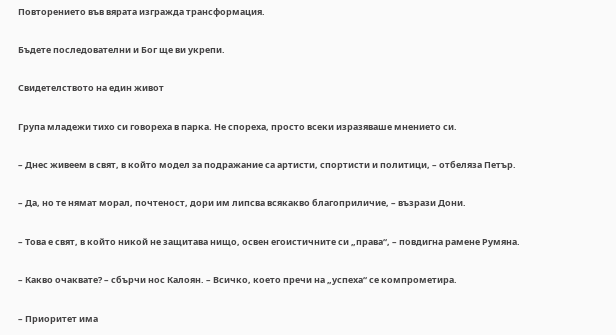Повторението във вярата изгражда трансформация.

Бъдете последователни и Бог ще ви укрепи.

Свидетелството на един живот

Група младежи тихо си говореха в парка. Не спореха, просто всеки изразяваше мнението си.

– Днес живеем в свят, в който модел за подражание са артисти, спортисти и политици, – отбеляза Петър.

– Да, но те нямат морал, почтеност, дори им липсва всякакво благоприличие, – възрази Дони.

– Това е свят, в който никой не защитава нищо, освен егоистичните си „права“, – повдигна рамене Румяна.

– Какво очаквате? – сбърчи нос Калоян. – Всичко, което пречи на „успеха“ се компрометира.

– Приоритет има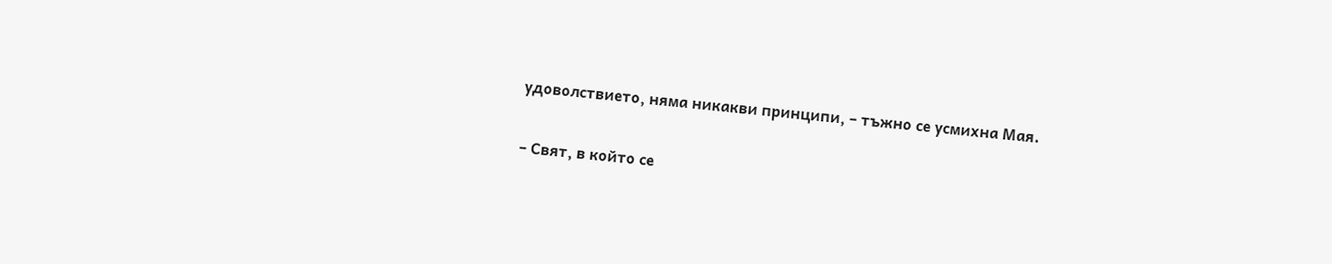удоволствието, няма никакви принципи, – тъжно се усмихна Мая.

– Свят, в който се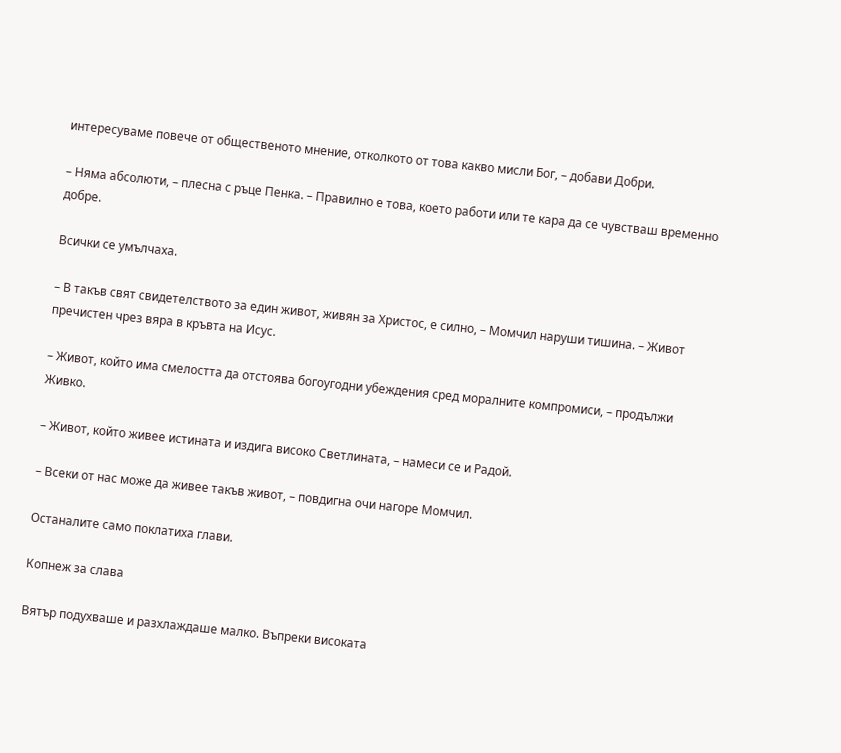интересуваме повече от общественото мнение, отколкото от това какво мисли Бог, – добави Добри.

– Няма абсолюти, – плесна с ръце Пенка. – Правилно е това, което работи или те кара да се чувстваш временно добре.

Всички се умълчаха.

– В такъв свят свидетелството за един живот, живян за Христос, е силно, – Момчил наруши тишина. – Живот пречистен чрез вяра в кръвта на Исус.

– Живот, който има смелостта да отстоява богоугодни убеждения сред моралните компромиси, – продължи Живко.

– Живот, който живее истината и издига високо Светлината, – намеси се и Радой.

– Всеки от нас може да живее такъв живот, – повдигна очи нагоре Момчил.

Останалите само поклатиха глави.

Копнеж за слава

Вятър подухваше и разхлаждаше малко. Въпреки високата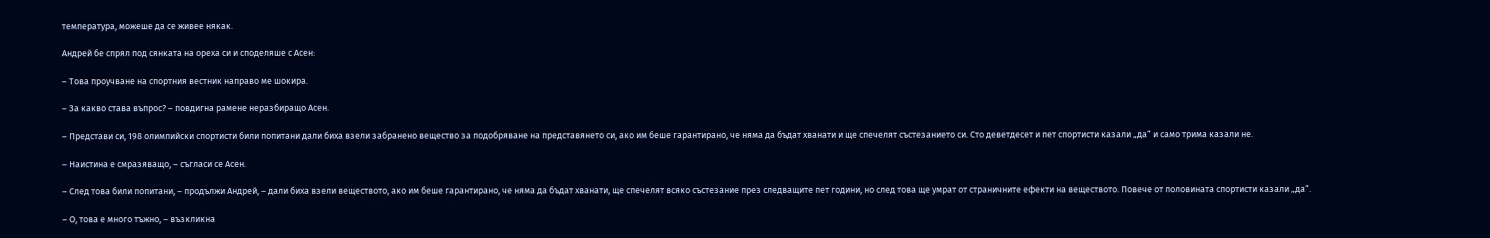температура, можеше да се живее някак.

Андрей бе спрял под сянката на ореха си и споделяше с Асен:

– Това проучване на спортния вестник направо ме шокира.

– За какво става въпрос? – повдигна рамене неразбиращо Асен.

– Представи си, 198 олимпийски спортисти били попитани дали биха взели забранено вещество за подобряване на представянето си, ако им беше гарантирано, че няма да бъдат хванати и ще спечелят състезанието си. Сто деветдесет и пет спортисти казали „да“ и само трима казали не.

– Наистина е смразяващо, – съгласи се Асен.

– След това били попитани, – продължи Андрей, – дали биха взели веществото, ако им беше гарантирано, че няма да бъдат хванати, ще спечелят всяко състезание през следващите пет години, но след това ще умрат от страничните ефекти на веществото. Повече от половината спортисти казали „да“.

– О, това е много тъжно, – възкликна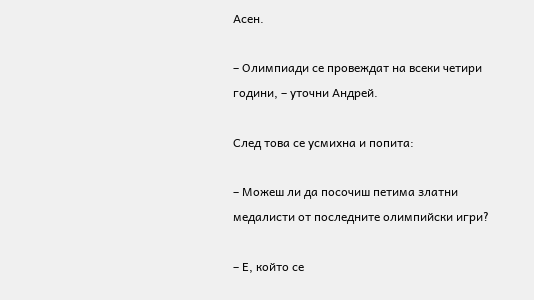Асен.

– Олимпиади се провеждат на всеки четири години, – уточни Андрей.

След това се усмихна и попита:

– Можеш ли да посочиш петима златни медалисти от последните олимпийски игри?

– Е, който се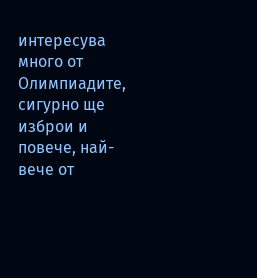интересува много от Олимпиадите, сигурно ще изброи и повече, най-вече от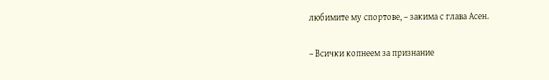любимите му спортове, – закима с глава Асен.

– Всички копнеем за признание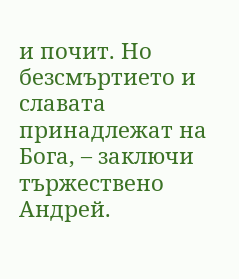и почит. Но безсмъртието и славата принадлежат на Бога, – заключи тържествено Андрей.